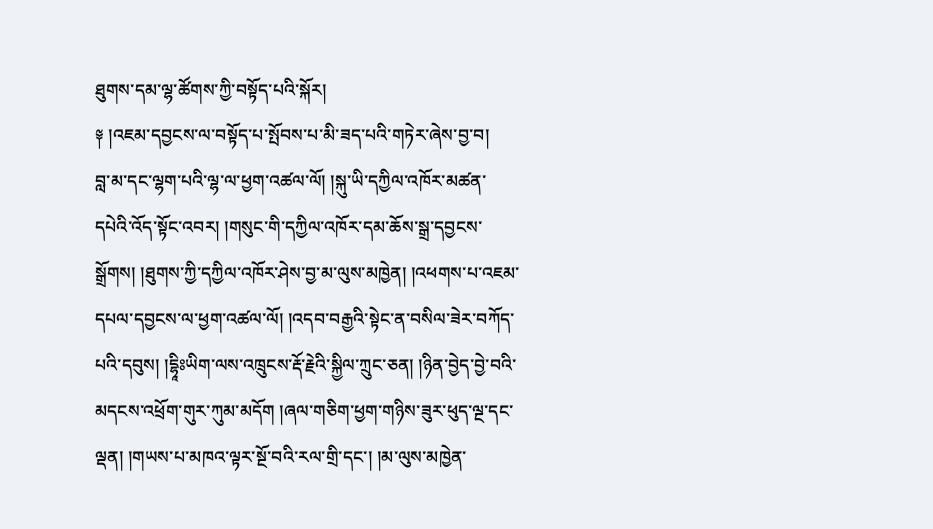ཐུགས་དམ་ལྷ་ཚོགས་ཀྱི་བསྟོད་པའི་སྐོར།
༈ །འཇམ་དབྱངས་ལ་བསྟོད་པ་སྤོབས་པ་མི་ཟད་པའི་གཏེར་ཞེས་བྱ་བ།
བླ་མ་དང་ལྷག་པའི་ལྷ་ལ་ཕྱག་འཚལ་ལོ། །སྐུ་ཡི་དཀྱིལ་འཁོར་མཚན་དཔེའི་འོད་སྟོང་འབར། །གསུང་གི་དཀྱིལ་འཁོར་དམ་ཆོས་སྒྲ་དབྱངས་སྒྲོགས། །ཐུགས་ཀྱི་དཀྱིལ་འཁོར་ཤེས་བྱ་མ་ལུས་མཁྱེན། །འཕགས་པ་འཇམ་དཔལ་དབྱངས་ལ་ཕྱག་འཚལ་ལོ། །འདབ་བརྒྱའི་སྟེང་ན་བསིལ་ཟེར་བཀོད་པའི་དབུས། །དྷཱིཿཡིག་ལས་འཁྲུངས་རྡོ་རྗེའི་སྐྱིལ་ཀྲུང་ཅན། །ཉིན་བྱེད་བྱེ་བའི་མདངས་འཕྲོག་གུར་ཀུམ་མདོག །ཞལ་གཅིག་ཕྱག་གཉིས་ཟུར་ཕུད་ལྔ་དང་ལྡན། །གཡས་པ་མཁའ་ལྟར་སྔོ་བའི་རལ་གྲི་དང་། །མ་ལུས་མཁྱེན་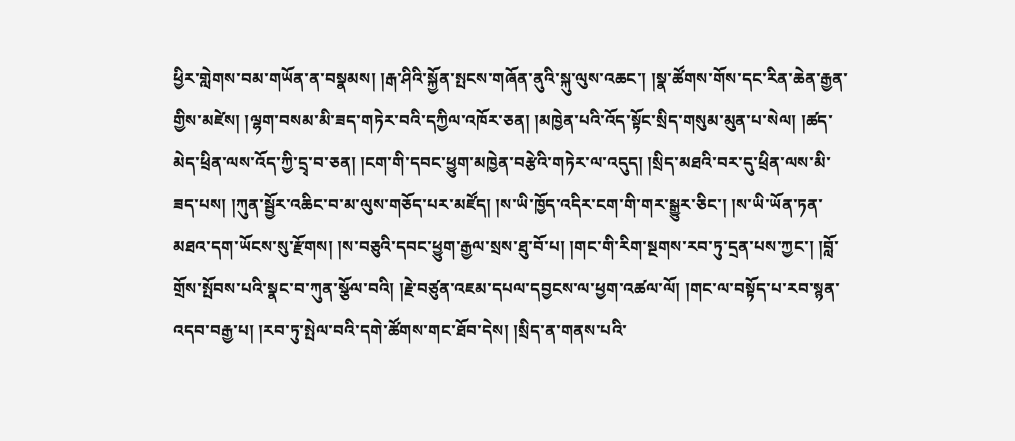ཕྱིར་གླེགས་བམ་གཡོན་ན་བསྣམས། །རྒ་ཤིའི་སྐྱོན་སྤངས་གཞོན་ནུའི་སྐུ་ལུས་འཆང་། །སྣ་ཚོགས་གོས་དང་རིན་ཆེན་རྒྱན་གྱིས་མཛེས། །ལྷག་བསམ་མི་ཟད་གཏེར་བའི་དཀྱིལ་འཁོར་ཅན། །མཁྱེན་པའི་འོད་སྟོང་སྲིད་གསུམ་མུན་པ་སེལ། །ཚད་མེད་ཕྲིན་ལས་འོད་ཀྱི་དྲྭ་བ་ཅན། །ངག་གི་དབང་ཕྱུག་མཁྱེན་བརྩེའི་གཏེར་ལ་འདུད། །སྲིད་མཐའི་བར་དུ་ཕྲིན་ལས་མི་ཟད་པས། །ཀུན་སྦྱོར་འཆིང་བ་མ་ལུས་གཅོད་པར་མཛོད། །ས་ཡི་ཁྱོད་འདིར་ངག་གི་གར་སྒྱུར་ཅིང་། །ས་ཡི་ཡོན་ཏན་མཐའ་དག་ཡོངས་སུ་རྫོགས། །ས་བཅུའི་དབང་ཕྱུག་རྒྱལ་སྲས་ཐུ་བོ་པ། །གང་གི་རིག་སྔགས་རབ་ཏུ་དྲན་པས་ཀྱང་། །བློ་གྲོས་སྤོབས་པའི་སྣང་བ་ཀུན་སྩོལ་བའི། །རྗེ་བཙུན་འཇམ་དཔལ་དབྱངས་ལ་ཕྱག་འཚལ་ལོ། །གང་ལ་བསྟོད་པ་རབ་སྙན་འདབ་བརྒྱ་པ། །རབ་ཏུ་སྤེལ་བའི་དགེ་ཚོགས་གང་ཐོབ་དེས། །སྲིད་ན་གནས་པའི་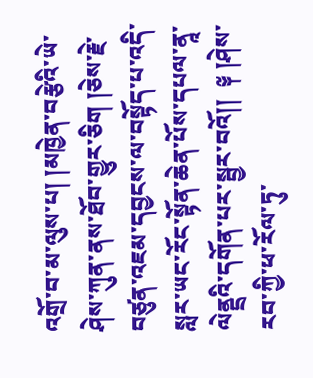འགྲོ་བ་མ་ལུས་པ། །མཁྱེན་བརྩེའི་ཡེ་ཤེས་ཀུན་ནས་ཐོབ་གྱུར་ཅིག །ཅེས་རྗེ་བཙུན་འཇམ་དབྱངས་ལ་བསྟོད་པ་འདི་སླར་ཡང་རོང་སྟོན་ཆེན་པོས་དཔལ་ནཱ་ལེནྡྲའི་དགོན་པར་སྦྱར་བའོ།།  ༈ །ཤེས་རབ་ཀྱི་ཕ་རོལ་ཏུ་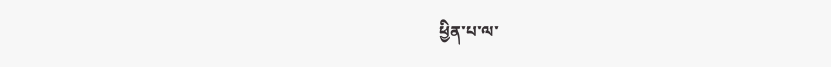ཕྱིན་པ་ལ་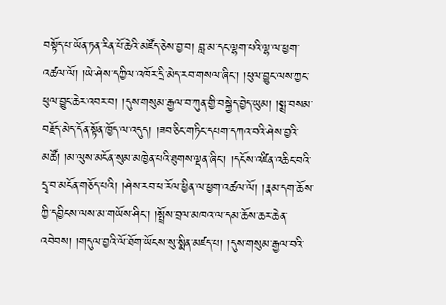བསྟོད་པ་ཡོན་ཏན་རིན་པོ་ཆེའི་མཛོད་ཅེས་བྱ་བ། བླ་མ་དང་ལྷག་པའི་ལྷ་ལ་ཕྱག་འཚལ་ལོ། །ཡེ་ཤེས་དཀྱིལ་འཁོར་དྲི་མེད་རབ་གསལ་ཞིང་། །ཕུལ་བྱུང་ལས་ཀྱང་ཕུལ་བྱུང་ཆེར་འབར་བ། །དུས་གསུམ་རྒྱལ་བ་ཀུན་གྱི་བསྐྱེད་བྱེད་ཡུམ། །སྨྲ་བསམ་བརྗོད་མེད་དོན་སྟོན་ཁྱོད་ལ་འདུད། །ཟབ་ཅིང་གཏིང་དཔག་དཀའ་བའི་ཤེས་བྱའི་མཚོ། །མ་ལུས་མངོན་སུམ་མཁྱེན་པའི་ཐུགས་ལྡན་ཞིང་། །དངོས་འཛིན་འཆིང་བའི་དྲྭ་བ་མངོན་གཅོད་པའི། །ཤེས་རབ་ཕ་རོལ་ཕྱིན་ལ་ཕྱག་འཚལ་ལོ། །རྣམ་དག་ཆོས་ཀྱི་དབྱིངས་ལས་མ་གཡོས་ཤིང་། །སྤྲོས་བྲལ་མཁའ་ལ་དམ་ཆོས་ཆར་ཆེན་འབེབས། །གདུལ་བྱའི་ལོ་ཐོག་ཡོངས་སུ་སྨིན་མཛད་པ། །དུས་གསུམ་རྒྱལ་བའི་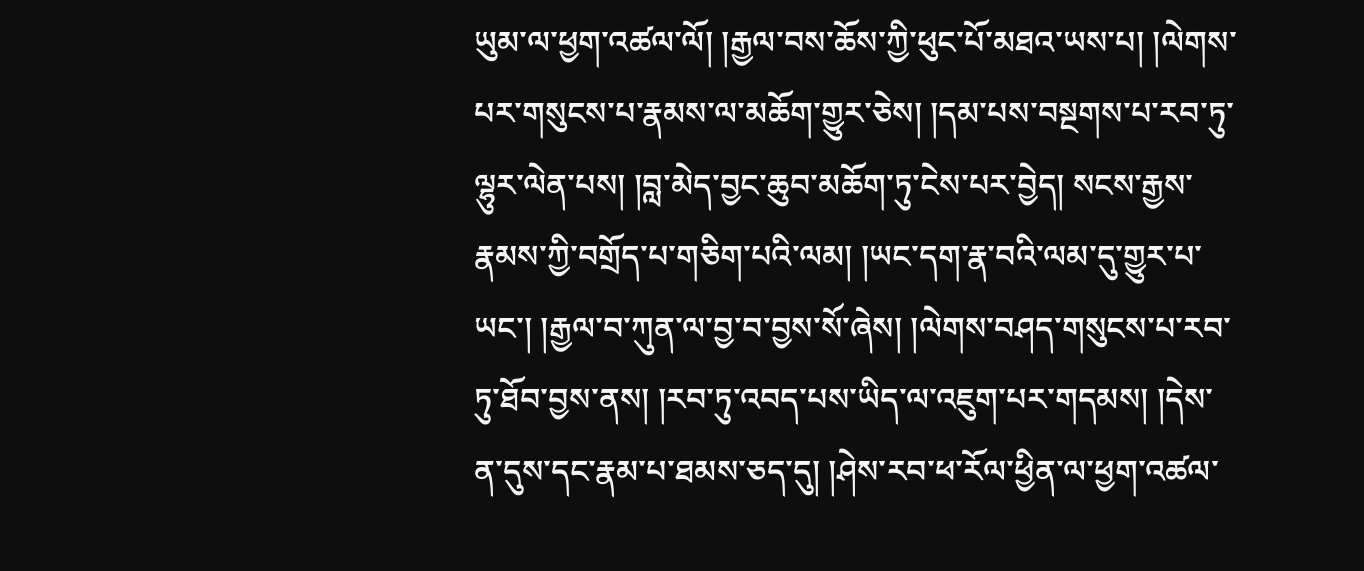ཡུམ་ལ་ཕྱག་འཚལ་ལོ། །རྒྱལ་བས་ཆོས་ཀྱི་ཕུང་པོ་མཐའ་ཡས་པ། །ལེགས་པར་གསུངས་པ་རྣམས་ལ་མཆོག་གྱུར་ཅེས། །དམ་པས་བསྔགས་པ་རབ་ཏུ་ལྷུར་ལེན་པས། །བླ་མེད་བྱང་ཆུབ་མཆོག་ཏུ་ངེས་པར་བྱེད། སངས་རྒྱས་རྣམས་ཀྱི་བགྲོད་པ་གཅིག་པའི་ལམ། །ཡང་དག་རྣ་བའི་ལམ་དུ་གྱུར་པ་ཡང་། །རྒྱལ་བ་ཀུན་ལ་བྱ་བ་བྱས་སོ་ཞེས། །ལེགས་བཤད་གསུངས་པ་རབ་ཏུ་ཐོབ་བྱས་ནས། །རབ་ཏུ་འབད་པས་ཡིད་ལ་འཇུག་པར་གདམས། །དེས་ན་དུས་དང་རྣམ་པ་ཐམས་ཅད་དུ། །ཤེས་རབ་ཕ་རོལ་ཕྱིན་ལ་ཕྱག་འཚལ་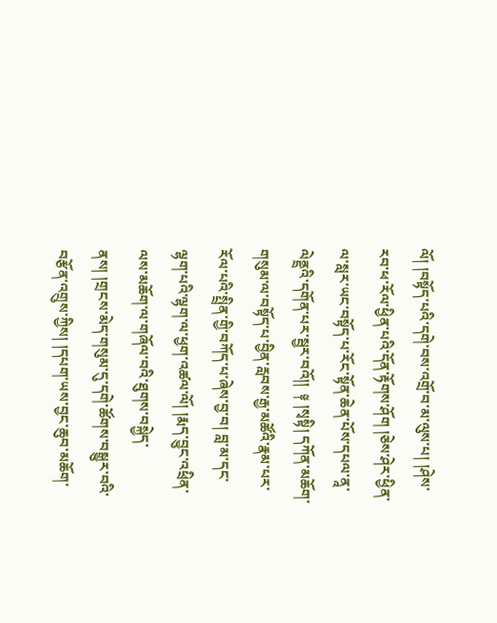ལོ། །བསྟོད་པའི་དགེ་བས་འགྲོ་བ་མ་ལུས་པ། །ཤེས་རབ་ཕ་རོལ་ཕྱིན་པའི་དོན་རྟོགས་ཤོག །ཅེས་ཤེར་ཕྱིན་ལ་སླར་ཡང་བསྟོད་པ་རོང་སྟོན་ཆེན་པོས་དཔལ་ནཱ་ལེནྡྲའི་དགོན་པར་སྦྱར་བའོ།།  ༈ །སྭསྟི། དཀོན་མཆོག་གསུམ་ལ་བསྟོད་པ་བྱིན་རླབས་རྒྱ་མཚོའི་རྣམ་པར་རོལ་པའི་སྤྲིན་གྱི་བཀོད་པ་ཞེས་བྱ་བ། བླ་མ་དང་ལྷག་པའི་ལྷག་ལ་ཕྱག་འཚལ་ལོ། །རྨད་བྱུང་འཕྲིན་ལས་མཆོག་ལ་གཞོལ་བའི་ཐུགས་བསྐྱེད་ནས། །གྲངས་མེད་གསུམ་དུ་དགེ་ཚོགས་བསྒྱུར་བའི་བརྩོན་འགྲུས་ཀྱིས། །དཔག་ཡས་བྱང་ཆུབ་མཆོག་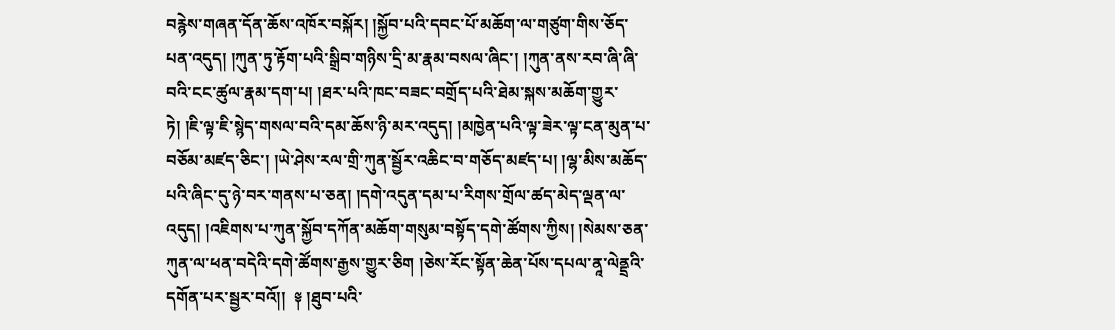བརྙེས་གཞན་དོན་ཆོས་འཁོར་བསྐོར། །སྐྱོབ་པའི་དབང་པོ་མཆོག་ལ་གཙུག་གིས་ཅོད་པན་འདུད། །ཀུན་ཏུ་རྟོག་པའི་སྒྲིབ་གཉིས་དྲི་མ་རྣམ་བསལ་ཞིང་། །ཀུན་ནས་རབ་ཞི་ཞི་བའི་ངང་ཚུལ་རྣམ་དག་པ། །ཐར་པའི་ཁང་བཟང་བགྲོད་པའི་ཐེམ་སྐས་མཆོག་གྱུར་ཏེ། །ཇི་ལྟ་ཇི་སྙེད་གསལ་བའི་དམ་ཆོས་ཉི་མར་འདུད། །མཁྱེན་པའི་ལྟ་ཟེར་ལྟ་ངན་མུན་པ་བཅོམ་མཛད་ཅིང་། །ཡེ་ཤེས་རལ་གྲི་ཀུན་སྦྱོར་འཆིང་བ་གཅོད་མཛད་པ། །ལྷ་མིས་མཆོད་པའི་ཞིང་དུ་ཉེ་བར་གནས་པ་ཅན། །དགེ་འདུན་དམ་པ་རིགས་གྲོལ་ཚད་མེད་ལྡན་ལ་འདུད། །འཇིགས་པ་ཀུན་སྐྱོབ་དཀོན་མཆོག་གསུམ་བསྟོད་དགེ་ཚོགས་ཀྱིས། །སེམས་ཅན་ཀུན་ལ་ཕན་བདེའི་དགེ་ཚོགས་རྒྱས་གྱུར་ཅིག །ཅེས་རོང་སྟོན་ཆེན་པོས་དཔལ་ནཱ་ལེནྡྲའི་དགོན་པར་སྦྱར་བའོ།།  ༈ །ཐུབ་པའི་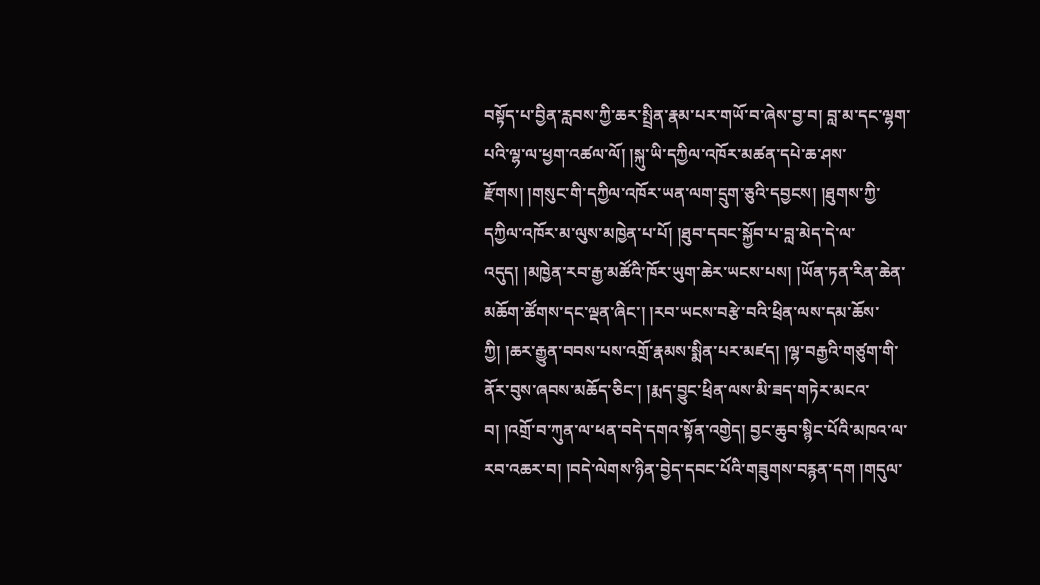བསྟོད་པ་བྱིན་རླབས་ཀྱི་ཆར་སྤྲིན་རྣམ་པར་གཡོ་བ་ཞེས་བྱ་བ། བླ་མ་དང་ལྷག་པའི་ལྷ་ལ་ཕྱག་འཚལ་ལོ། །སྐུ་ཡི་དཀྱིལ་འཁོར་མཚན་དཔེ་ཆ་ཤས་རྫོགས། །གསུང་གི་དཀྱིལ་འཁོར་ཡན་ལག་དྲུག་ཅུའི་དབྱངས། །ཐུགས་ཀྱི་དཀྱིལ་འཁོར་མ་ལུས་མཁྱེན་པ་པོ། །ཐུབ་དབང་སྐྱོབ་པ་བླ་མེད་དེ་ལ་འདུད། །མཁྱེན་རབ་རྒྱ་མཚོའི་ཁོར་ཡུག་ཆེར་ཡངས་པས། །ཡོན་ཏན་རིན་ཆེན་མཆོག་ཚོགས་དང་ལྡན་ཞིང་། །རབ་ཡངས་བརྩེ་བའི་ཕྲིན་ལས་དམ་ཆོས་ཀྱི། །ཆར་རྒྱུན་བབས་པས་འགྲོ་རྣམས་སྨིན་པར་མཛད། །ལྷ་བརྒྱའི་གཙུག་གི་ནོར་བུས་ཞབས་མཆོད་ཅིང་། །རྨད་བྱུང་ཕྲིན་ལས་མི་ཟད་གཏེར་མངའ་བ། །འགྲོ་བ་ཀུན་ལ་ཕན་བདེ་དགའ་སྟོན་འགྱེད། བྱང་ཆུབ་སྙིང་པོའི་མཁའ་ལ་རབ་འཆར་བ། །བདེ་ལེགས་ཉིན་བྱེད་དབང་པོའི་གཟུགས་བརྙན་དག །གདུལ་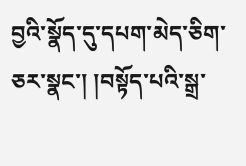བྱའི་སྣོད་དུ་དཔག་མེད་ཅིག་ཅར་སྣང་། །བསྟོད་པའི་སྒྲ་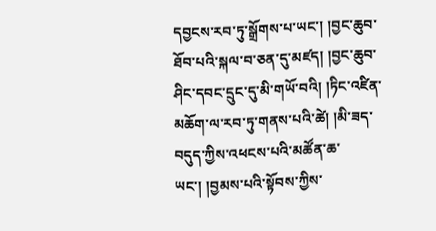དབྱངས་རབ་ཏུ་སྒྲོགས་པ་ཡང་། །བྱང་ཆུབ་ཐོབ་པའི་སྐལ་བ་ཅན་དུ་མཛད། །བྱང་ཆུབ་ཤིང་དབང་དྲུང་དུ་མི་གཡོ་བའི། །ཏིང་འཛིན་མཆོག་ལ་རབ་ཏུ་གནས་པའི་ཚེ། །མི་ཟད་བདུད་ཀྱིས་འཕངས་པའི་མཚོན་ཆ་ཡང་། །བྱམས་པའི་སྟོབས་ཀྱིས་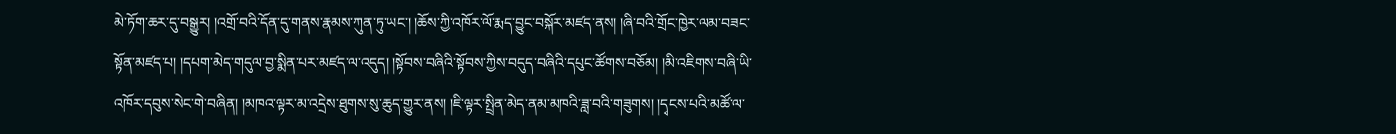མེ་ཏོག་ཆར་དུ་བསྒྱུར། །འགྲོ་བའི་དོན་དུ་གནས་རྣམས་ཀུན་ཏུ་ཡང་། །ཆོས་ཀྱི་འཁོར་ལོ་རྨད་བྱུང་བསྐོར་མཛད་ནས། །ཞི་བའི་གྲོང་ཁྱེར་ལམ་བཟང་སྟོན་མཛད་པ། །དཔག་མེད་གདུལ་བྱ་སྨིན་པར་མཛད་ལ་འདུད། །སྟོབས་བཞིའི་སྟོབས་ཀྱིས་བདུད་བཞིའི་དཔུང་ཚོགས་བཅོམ། །མི་འཇིགས་བཞི་ཡི་འཁོར་དབུས་སེང་གེ་བཞིན། །མཁའ་ལྟར་མ་འདྲེས་ཐུགས་སུ་ཆུད་གྱུར་ནས། །ཇི་ལྟར་སྤྲིན་མེད་ནམ་མཁའི་ཟླ་བའི་གཟུགས། །དྭངས་པའི་མཚོ་ལ་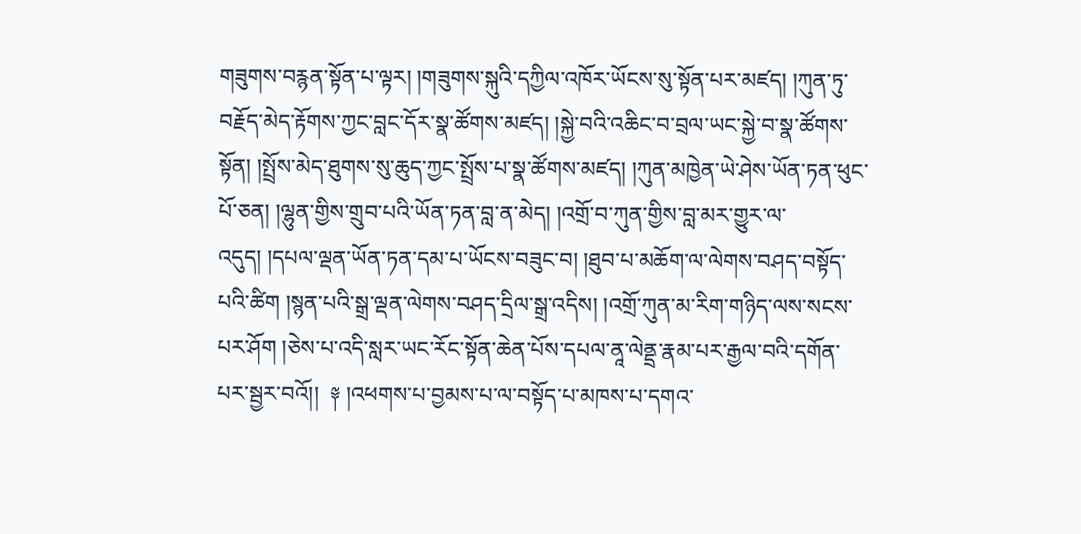གཟུགས་བརྙན་སྟོན་པ་ལྟར། །གཟུགས་སྐུའི་དཀྱིལ་འཁོར་ཡོངས་སུ་སྟོན་པར་མཛད། །ཀུན་ཏུ་བརྗོད་མེད་རྟོགས་ཀྱང་བླང་དོར་སྣ་ཚོགས་མཛད། །སྐྱེ་བའི་འཆིང་བ་བྲལ་ཡང་སྐྱེ་བ་སྣ་ཚོགས་སྟོན། །སྤྲོས་མེད་ཐུགས་སུ་ཆུད་ཀྱང་སྤྲོས་པ་སྣ་ཚོགས་མཛད། །ཀུན་མཁྱེན་ཡེ་ཤེས་ཡོན་ཏན་ཕུང་པོ་ཅན། །ལྷུན་གྱིས་གྲུབ་པའི་ཡོན་ཏན་བླ་ན་མེད། །འགྲོ་བ་ཀུན་གྱིས་བླ་མར་གྱུར་ལ་འདུད། །དཔལ་ལྡན་ཡོན་ཏན་དམ་པ་ཡོངས་བཟུང་བ། །ཐུབ་པ་མཆོག་ལ་ལེགས་བཤད་བསྟོད་པའི་ཚིག །སྙན་པའི་སྒྲ་ལྡན་ལེགས་བཤད་དྲིལ་སྒྲ་འདིས། །འགྲོ་ཀུན་མ་རིག་གཉིད་ལས་སངས་པར་ཤོག །ཅེས་པ་འདི་སླར་ཡང་རོང་སྟོན་ཆེན་པོས་དཔལ་ནཱ་ལེནྡྲ་རྣམ་པར་རྒྱལ་བའི་དགོན་པར་སྦྱར་བའོ།།  ༈ །འཕགས་པ་བྱམས་པ་ལ་བསྟོད་པ་མཁས་པ་དགའ་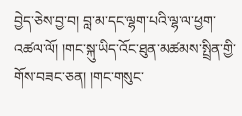བྱེད་ཅེས་བྱ་བ། བླ་མ་དང་ལྷག་པའི་ལྷ་ལ་ཕྱག་འཚལ་ལོ། །གང་སྐུ་ཡིད་འོང་ཐུན་མཚམས་སྤྲིན་གྱི་གོས་བཟང་ཅན། །གང་གསུང་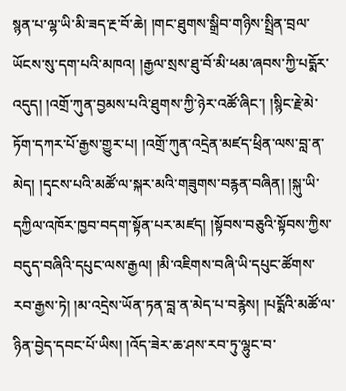སྙན་པ་ལྷ་ཡི་མི་ཟད་རྔ་བོ་ཆེ། །གང་ཐུགས་སྒྲིབ་གཉིས་སྤྲིན་བྲལ་ཡོངས་སུ་དག་པའི་མཁའ། །རྒྱལ་སྲས་ཐུ་བོ་མི་ཕམ་ཞབས་ཀྱི་པདྨོར་འདུད། །འགྲོ་ཀུན་བྱམས་པའི་ཐུགས་ཀྱི་ཉེར་འཚོ་ཞིང་། །སྙིང་རྗེ་མེ་ཏོག་དཀར་པོ་རྒྱས་གྱུར་པ། །འགྲོ་ཀུན་འདྲེན་མཛད་ཕྲིན་ལས་བླ་ན་མེད། །དྭངས་པའི་མཚོ་ལ་སྐར་མའི་གཟུགས་བརྙན་བཞིན། །སྐུ་ཡི་དཀྱིལ་འཁོར་ཁྱབ་བདག་སྟོན་པར་མཛད། །སྟོབས་བཅུའི་སྟོབས་ཀྱིས་བདུད་བཞིའི་དཔུང་ལས་རྒྱལ། །མི་འཇིགས་བཞི་ཡི་དཔུང་ཚོགས་རབ་རྒྱས་ཏེ། །མ་འདྲེས་ཡོན་ཏན་བླ་ན་མེད་པ་བརྙེས། །པདྨོའི་མཚོ་ལ་ཉིན་བྱེད་དབང་པོ་ཡིས། །འོད་ཟེར་ཆ་ཤས་རབ་ཏུ་ལྷུང་བ་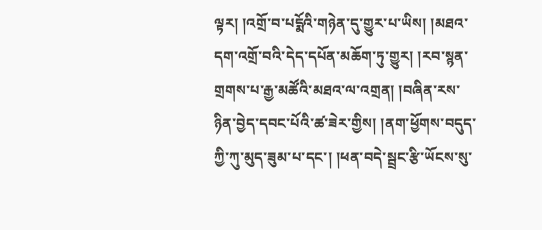ལྟར། །འགྲོ་བ་པདྨོའི་གཉེན་དུ་གྱུར་པ་ཡིས། །མཐའ་དག་འགྲོ་བའི་དེད་དཔོན་མཆོག་ཏུ་གྱུར། །རབ་སྙན་གྲགས་པ་རྒྱ་མཚོའི་མཐའ་ལ་འགྲན། །བཞིན་རས་ཉིན་བྱེད་དབང་པོའི་ཚ་ཟེར་གྱིས། །ནག་ཕྱོགས་བདུད་ཀྱི་ཀུ་མུད་ཟུམ་པ་དང་། །ཕན་བདེ་སྦྲང་རྩི་ཡོངས་སུ་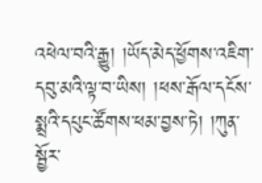འཕེལ་བའི་རྒྱུ། །ཡོད་མེད་ཕྱོགས་འཇིག་དབུ་མའི་ལྟ་བ་ཡིས། །ཕས་རྒོལ་དངོས་སྨྲའི་དཔུང་ཚོགས་ཕམ་བྱས་ཏེ། །ཀུན་སྦྱོར་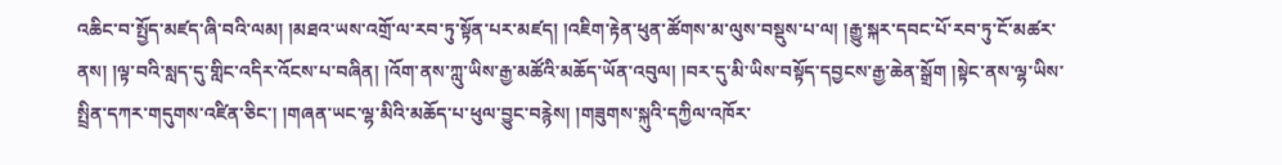འཆིང་བ་སྤྱོད་མཛད་ཞི་བའི་ལམ། །མཐའ་ཡས་འགྲོ་ལ་རབ་ཏུ་སྟོན་པར་མཛད། །འཇིག་རྟེན་ཕུན་ཚོགས་མ་ལུས་བསྡུས་པ་ལ། །རྒྱུ་སྐར་དབང་པོ་རབ་ཏུ་ངོ་མཚར་ནས། །ལྟ་བའི་སླད་དུ་གླིང་འདིར་འོངས་པ་བཞིན། །འོག་ནས་ཀླུ་ཡིས་རྒྱ་མཚོའི་མཆོད་ཡོན་འབུལ། །བར་དུ་མི་ཡིས་བསྟོད་དབྱངས་རྒྱ་ཆེན་སྒྲོག །སྟེང་ནས་ལྷ་ཡིས་སྤྲིན་དཀར་གདུགས་འཛིན་ཅིང་། །གཞན་ཡང་ལྷ་མིའི་མཆོད་པ་ཕུལ་བྱུང་བརྙེས། །གཟུགས་སྐུའི་དཀྱིལ་འཁོར་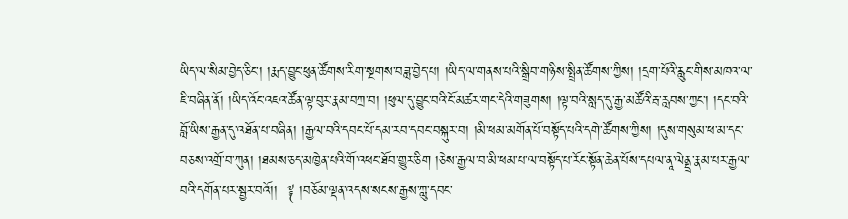ཡིད་ལ་སིམ་བྱེད་ཅིང་། །རྨད་བྱུང་ཕུན་ཚོགས་རིག་སྔགས་བཟླ་བྱེད་པ། །ཡིད་ལ་གནས་པའི་སྒྲིབ་གཉིས་སྤྲིན་ཚོགས་ཀྱིས། །དྲག་པོའི་རླུང་གིས་མཁའ་ལ་ཇི་བཞིན་ནོ། །ཡིད་འོང་འཇའ་ཚོན་ལྟ་བུར་རྣམ་བཀྲ་བ། །ཕུལ་དུ་བྱུང་བའི་ངོ་མཚར་གང་དེའི་གཟུགས། །ལྟ་བའི་སླད་དུ་རྒྱ་མཚོའི་རྦ་རླབས་ཀྱང་། །དང་བའི་བློ་ཡིས་རྒྱན་དུ་འཐོན་པ་བཞིན། །རྒྱལ་བའི་དབང་པོ་དམ་རབ་དབང་བསྐུར་བ། །མི་ཕམ་མགོན་པོ་བསྟོད་པའི་དགེ་ཚོགས་ཀྱིས། །དུས་གསུམ་ཕ་མ་དང་བཅས་འགྲོ་བ་ཀུན། །ཐམས་ཅད་མཁྱེན་པའི་གོ་འཕང་ཐོབ་གྱུར་ཅིག །ཅེས་རྒྱལ་བ་མི་ཕམ་པ་ལ་བསྟོད་པ་རོང་སྟོན་ཆེན་པོས་དཔལ་ནཱ་ལེནྡྲ་རྣམ་པར་རྒྱལ་བའི་དགོན་པར་སྦྱར་བའོ།།  ༈ །བཅོམ་ལྡན་འདས་སངས་རྒྱས་ཀླུ་དབང་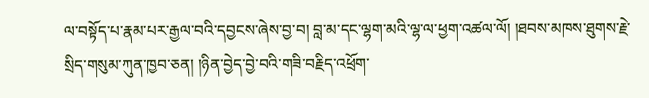ལ་བསྟོད་པ་རྣམ་པར་རྒྱལ་བའི་དབྱངས་ཞེས་བྱ་བ། བླ་མ་དང་ལྷག་མའི་ལྷ་ལ་ཕྱག་འཚལ་ལོ། །ཐབས་མཁས་ཐུགས་རྗེ་སྲིད་གསུམ་ཀུན་ཁྱབ་ཅན། །ཉིན་བྱེད་བྱེ་བའི་གཟི་བརྗིད་འཕྲོག་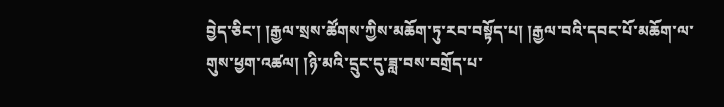བྱེད་ཅིང་། །རྒྱལ་སྲས་ཚོགས་ཀྱིས་མཆོག་ཏུ་རབ་བསྟོད་པ། །རྒྱལ་བའི་དབང་པོ་མཆོག་ལ་གུས་ཕྱག་འཚལ། །ཉི་མའི་དྲུང་དུ་ཟླ་བས་བགྲོད་པ་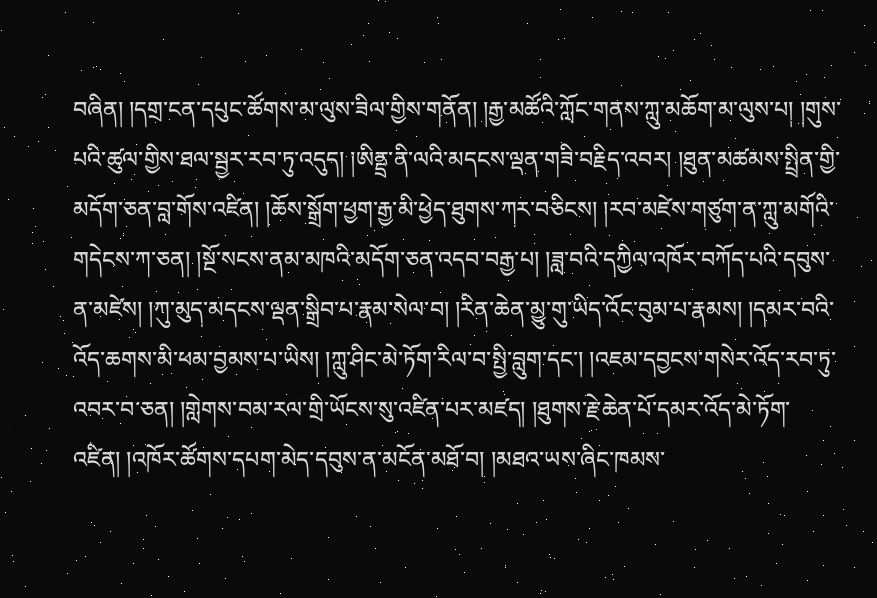བཞིན། །དགྲ་ངན་དཔུང་ཚོགས་མ་ལུས་ཟིལ་གྱིས་གནོན། །རྒྱ་མཚོའི་ཀློང་གནས་ཀླུ་མཆོག་མ་ལུས་པ། །གུས་པའི་ཚུལ་གྱིས་ཐལ་སྦྱར་རབ་ཏུ་འདུད། །ཨིནྡྲ་ནི་ལའི་མདངས་ལྡན་གཟི་བརྗིད་འབར། །ཐུན་མཚམས་སྤྲིན་གྱི་མདོག་ཅན་བླ་གོས་འཛིན། །ཆོས་སྒྲོག་ཕྱག་རྒྱ་མི་ཕྱེད་ཐུགས་ཀར་བཅིངས། །རབ་མཛེས་གཙུག་ན་ཀླུ་མགོའི་གདེངས་ཀ་ཅན། །སྔོ་སངས་ནམ་མཁའི་མདོག་ཅན་འདབ་བརྒྱ་པ། །ཟླ་བའི་དཀྱིལ་འཁོར་བཀོད་པའི་དབུས་ན་མཛེས། །ཀུ་མུད་མདངས་ལྡན་སྒྲིབ་པ་རྣམ་སེལ་བ། །རིན་ཆེན་མྱུ་གུ་ཡིད་འོང་བུམ་པ་རྣམས། །དམར་བའི་འོད་ཆགས་མི་ཕམ་བྱམས་པ་ཡིས། །ཀླུ་ཤིང་མེ་ཏོག་རིལ་བ་སྤྱི་བླུག་དང་། །འཇམ་དབྱངས་གསེར་འོད་རབ་ཏུ་འབར་བ་ཅན། །གླེགས་བམ་རལ་གྲི་ཡོངས་སུ་འཛིན་པར་མཛད། །ཐུགས་རྗེ་ཆེན་པོ་དམར་འོད་མེ་ཏོག་འཛིན། །འཁོར་ཚོགས་དཔག་མེད་དབུས་ན་མངོན་མཐོ་བ། །མཐའ་ཡས་ཞིང་ཁམས་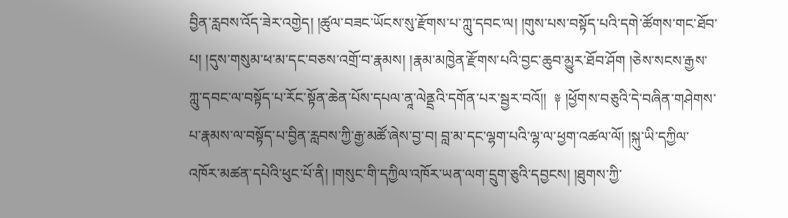བྱིན་རླབས་འོད་ཟེར་འགྱེད། །ཚུལ་བཟང་ཡོངས་སུ་རྫོགས་པ་ཀླུ་དབང་ལ། །གུས་པས་བསྟོད་པའི་དགེ་ཚོགས་གང་ཐོབ་པ། །དུས་གསུམ་ཕ་མ་དང་བཅས་འགྲོ་བ་རྣམས། །རྣམ་མཁྱེན་རྫོགས་པའི་བྱང་ཆུབ་མྱུར་ཐོབ་ཤོག །ཅེས་སངས་རྒྱས་ཀླུ་དབང་ལ་བསྟོད་པ་རོང་སྟོན་ཆེན་པོས་དཔལ་ནཱ་ལེནྡྲའི་དགོན་པར་སྦྱར་བའོ།།  ༈ །ཕྱོགས་བཅུའི་དེ་བཞིན་གཤེགས་པ་རྣམས་ལ་བསྟོད་པ་བྱིན་རླབས་ཀྱི་རྒྱ་མཚོ་ཞེས་བྱ་བ། བླ་མ་དང་ལྷག་པའི་ལྷ་ལ་ཕྱག་འཚལ་ལོ། །སྐུ་ཡི་དཀྱིལ་འཁོར་མཚན་དཔེའི་ཕུང་པོ་ནི། །གསུང་གི་དཀྱིལ་འཁོར་ཡན་ལག་དྲུག་ཅུའི་དབྱངས། །ཐུགས་ཀྱི་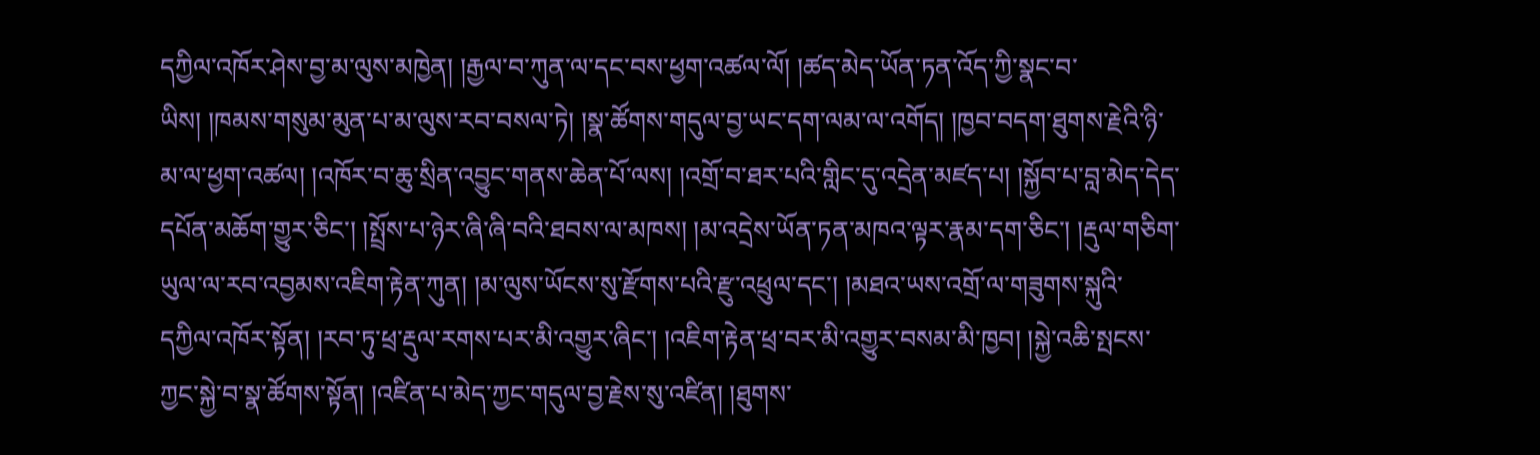དཀྱིལ་འཁོར་ཤེས་བྱ་མ་ལུས་མཁྱེན། །རྒྱལ་བ་ཀུན་ལ་དང་བས་ཕྱག་འཚལ་ལོ། །ཚད་མེད་ཡོན་ཏན་འོད་ཀྱི་སྣང་བ་ཡིས། །ཁམས་གསུམ་མུན་པ་མ་ལུས་རབ་བསལ་ཏེ། །སྣ་ཚོགས་གདུལ་བྱ་ཡང་དག་ལམ་ལ་འགོད། །ཁྱབ་བདག་ཐུགས་རྗེའི་ཉི་མ་ལ་ཕྱག་འཚལ། །འཁོར་བ་ཆུ་སྲིན་འབྱུང་གནས་ཆེན་པོ་ལས། །འགྲོ་བ་ཐར་པའི་གླིང་དུ་འདྲེན་མཛད་པ། །སྐྱོབ་པ་བླ་མེད་དེད་དཔོན་མཆོག་གྱུར་ཅིང་། །སྤྲོས་པ་ཉེར་ཞི་ཞི་བའི་ཐབས་ལ་མཁས། །མ་འདྲེས་ཡོན་ཏན་མཁའ་ལྟར་རྣམ་དག་ཅིང་། །རྡུལ་གཅིག་ཡུལ་ལ་རབ་འབྱམས་འཇིག་རྟེན་ཀུན། །མ་ལུས་ཡོངས་སུ་རྫོགས་པའི་རྫུ་འཕྲུལ་དང་། །མཐའ་ཡས་འགྲོ་ལ་གཟུགས་སྐུའི་དཀྱིལ་འཁོར་སྟོན། །རབ་ཏུ་ཕྲ་རྡུལ་རགས་པར་མི་འགྱུར་ཞིང་། །འཇིག་རྟེན་ཕྲ་བར་མི་འགྱུར་བསམ་མི་ཁྱབ། །སྐྱེ་འཆི་སྤངས་ཀྱང་སྐྱེ་བ་སྣ་ཚོགས་སྟོན། །འཛིན་པ་མེད་ཀྱང་གདུལ་བྱ་རྗེས་སུ་འཛིན། །ཐུགས་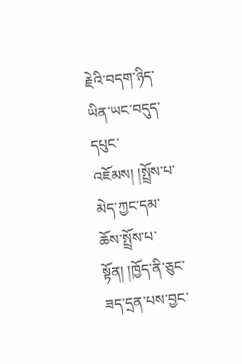རྗེའི་བདག་ཉིད་ཡིན་ཡང་བདུད་དཔུང་འཇོམས། །སྤྲོས་པ་མེད་ཀྱང་དམ་ཆོས་སྤྲོས་པ་སྟོན། །ཁྱོད་ནི་ཅུང་ཟད་དྲན་པས་བྱང་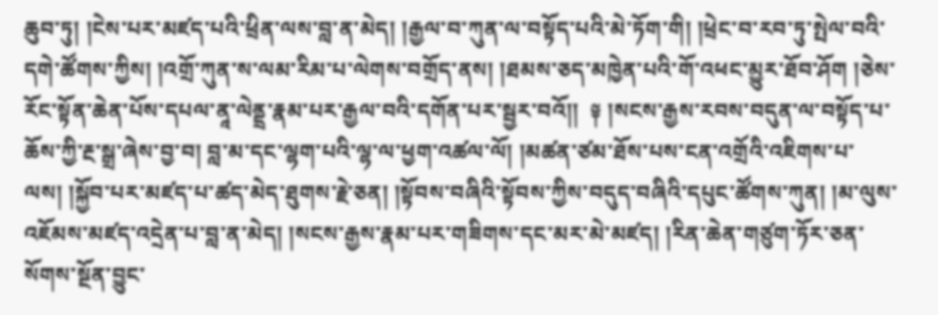ཆུབ་ཏུ། །ངེས་པར་མཛད་པའི་ཕྲིན་ལས་བླ་ན་མེད། །རྒྱལ་བ་ཀུན་ལ་བསྟོད་པའི་མེ་ཏོག་གི། །ཕྲེང་བ་རབ་ཏུ་སྤེལ་བའི་དགེ་ཚོགས་ཀྱིས། །འགྲོ་ཀུན་ས་ལམ་རིམ་པ་ལེགས་བགྲོད་ནས། །ཐམས་ཅད་མཁྱེན་པའི་གོ་འཕང་མྱུར་ཐོབ་ཤོག །ཅེས་རོང་སྟོན་ཆེན་པོས་དཔལ་ནཱ་ལེནྡྲ་རྣམ་པར་རྒྱལ་བའི་དགོན་པར་སྦྱར་བའོ།།  ༈ །སངས་རྒྱས་རབས་བདུན་ལ་བསྟོད་པ་ཆོས་ཀྱི་རྔ་སྒྲ་ཞེས་བྱ་བ། བླ་མ་དང་ལྷག་པའི་ལྷ་ལ་ཕྱག་འཚལ་ལོ། །མཚན་ཙམ་ཐོས་པས་ངན་འགྲོའི་འཇིགས་པ་ལས། །སྐྱོབ་པར་མཛད་པ་ཚད་མེད་ཐུགས་རྗེ་ཅན། །སྟོབས་བཞིའི་སྟོབས་ཀྱིས་བདུད་བཞིའི་དཔུང་ཚོགས་ཀུན། །མ་ལུས་འཇོམས་མཛད་འདྲེན་པ་བླ་ན་མེད། །སངས་རྒྱས་རྣམ་པར་གཟིགས་དང་མར་མེ་མཛད། །རིན་ཆེན་གཙུག་ཏོར་ཅན་སོགས་སྔོན་བྱུང་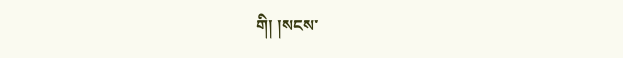གི། །སངས་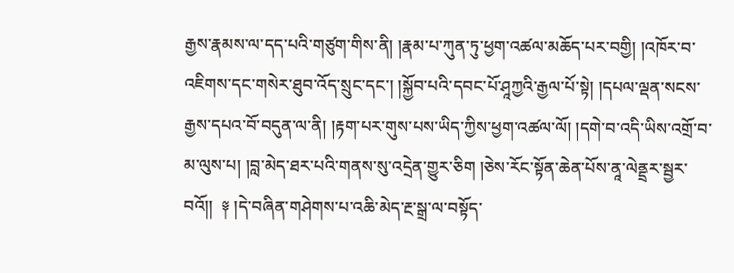རྒྱས་རྣམས་ལ་དད་པའི་གཙུག་གིས་ནི། །རྣམ་པ་ཀུན་ཏུ་ཕྱག་འཚལ་མཆོད་པར་བགྱི། །འཁོར་བ་འཇིགས་དང་གསེར་ཐུབ་འོད་སྲུང་དང་། །སྐྱོབ་པའི་དབང་པོ་ཤཱཀྱའི་རྒྱལ་པོ་སྟེ། །དཔལ་ལྡན་སངས་རྒྱས་དཔའ་བོ་བདུན་ལ་ནི། །རྟག་པར་གུས་པས་ཡིད་ཀྱིས་ཕྱག་འཚལ་ལོ། །དགེ་བ་འདི་ཡིས་འགྲོ་བ་མ་ལུས་པ། །བླ་མེད་ཐར་པའི་གནས་སུ་འདྲེན་གྱུར་ཅིག །ཅེས་རོང་སྟོན་ཆེན་པོས་ནཱ་ལེནྡྲར་སྦྱར་བའོ།།  ༈ །དེ་བཞིན་གཤེགས་པ་འཆི་མེད་རྔ་སྒྲ་ལ་བསྟོད་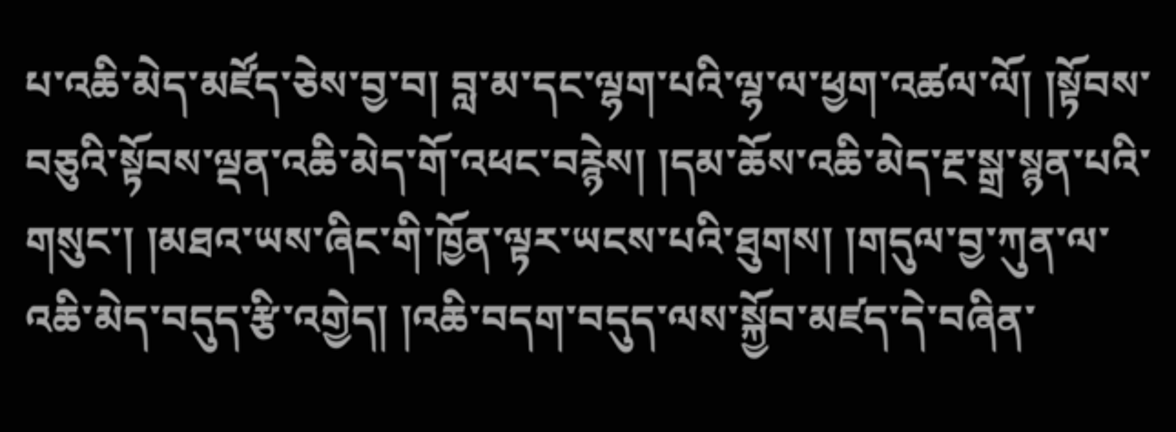པ་འཆི་མེད་མཛོད་ཅེས་བྱ་བ། བླ་མ་དང་ལྷག་པའི་ལྷ་ལ་ཕྱག་འཚལ་ལོ། །སྟོབས་བཅུའི་སྟོབས་ལྡན་འཆི་མེད་གོ་འཕང་བརྙེས། །དམ་ཆོས་འཆི་མེད་རྔ་སྒྲ་སྙན་པའི་གསུང་། །མཐའ་ཡས་ཞིང་གི་ཁྱོན་ལྟར་ཡངས་པའི་ཐུགས། །གདུལ་བྱ་ཀུན་ལ་འཆི་མེད་བདུད་རྩི་འགྱེད། །འཆི་བདག་བདུད་ལས་སྐྱོབ་མཛད་དེ་བཞིན་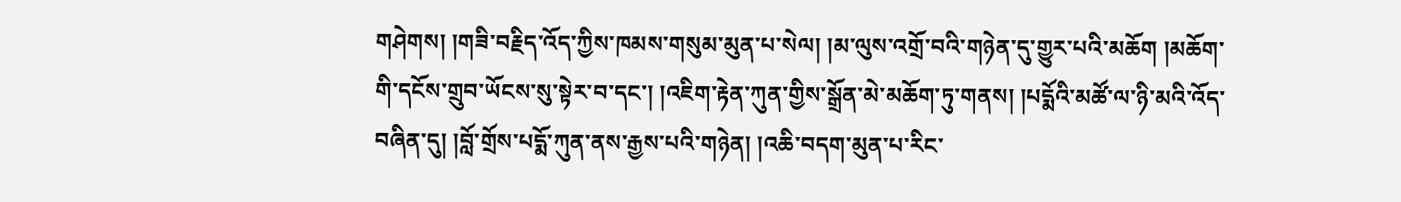གཤེགས། །གཟི་བརྗིད་འོད་ཀྱིས་ཁམས་གསུམ་མུན་པ་སེལ། །མ་ལུས་འགྲོ་བའི་གཉེན་དུ་གྱུར་པའི་མཆོག །མཆོག་གི་དངོས་གྲུབ་ཡོངས་སུ་སྟེར་བ་དང་། །འཇིག་རྟེན་ཀུན་གྱིས་སྒྲོན་མེ་མཆོག་ཏུ་གནས། །པདྨོའི་མཚོ་ལ་ཉི་མའི་འོད་བཞིན་དུ། །བློ་གྲོས་པདྨོ་ཀུན་ནས་རྒྱས་པའི་གཉེན། །འཆི་བདག་མུན་པ་རིང་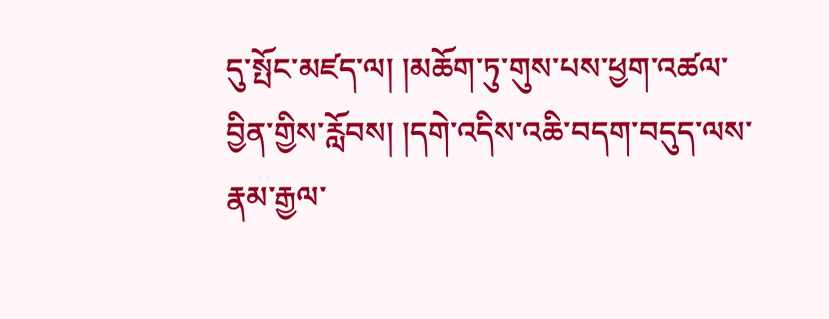དུ་སྤོང་མཛད་ལ། །མཆོག་ཏུ་གུས་པས་ཕྱག་འཚལ་བྱིན་གྱིས་རློབས། །དགེ་འདིས་འཆི་བདག་བདུད་ལས་རྣམ་རྒྱལ་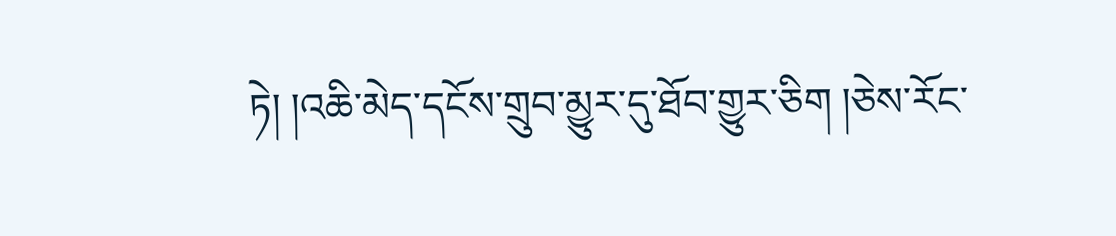ཏེ། །འཆི་མེད་དངོས་གྲུབ་མྱུར་དུ་ཐོབ་གྱུར་ཅིག །ཅེས་རོང་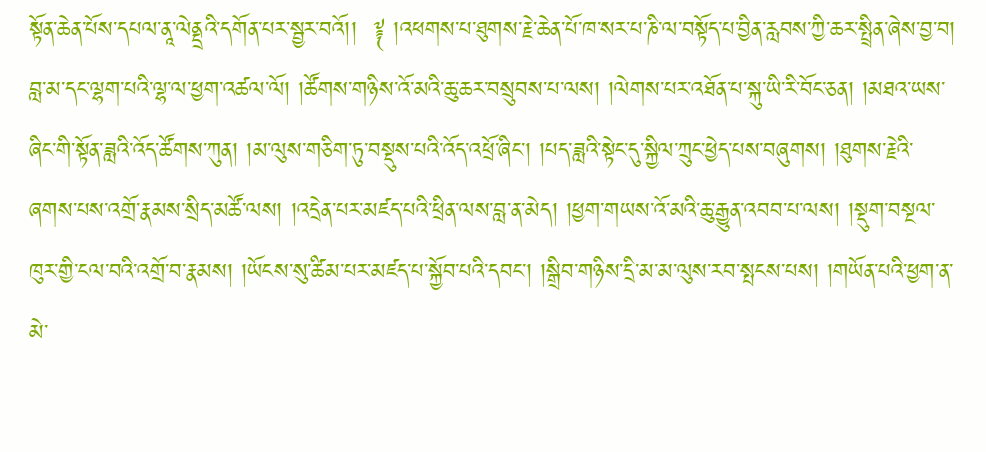སྟོན་ཆེན་པོས་དཔལ་ནཱ་ལེནྡྲའི་དགོན་པར་སྦྱར་བའོ།།  ༈ །འཕགས་པ་ཐུགས་རྗེ་ཆེན་པོ་ཁ་སར་པ་ཎི་ལ་བསྟོད་པ་བྱིན་རླབས་ཀྱི་ཆར་སྤྲིན་ཞེས་བྱ་བ། བླ་མ་དང་ལྷག་པའི་ལྷ་ལ་ཕྱག་འཚལ་ལོ། །ཚོགས་གཉིས་འོ་མའི་ཆུ་ཆར་བསྲུབས་པ་ལས། །ལེགས་པར་འཐོན་པ་སྐུ་ཡི་རི་བོང་ཅན། །མཐའ་ཡས་ཞིང་གི་སྟོན་ཟླའི་འོད་ཚོགས་ཀུན། །མ་ལུས་གཅིག་ཏུ་བསྡུས་པའི་འོད་འཕྲོ་ཞིང་། །པད་ཟླའི་སྟེང་དུ་སྐྱིལ་ཀྲུང་ཕྱེད་པས་བཞུགས། །ཐུགས་རྗེའི་ཞགས་པས་འགྲོ་རྣམས་སྲིད་མཚོ་ལས། །འདྲེན་པར་མཛད་པའི་ཕྲིན་ལས་བླ་ན་མེད། །ཕྱག་གཡས་འོ་མའི་ཆུ་རྒྱུན་འབབ་པ་ལས། །སྡུག་བསྔལ་ཁུར་གྱི་ངལ་བའི་འགྲོ་བ་རྣམས། །ཡོངས་སུ་ཚིམ་པར་མཛད་པ་སྐྱོབ་པའི་དབང་། །སྒྲིབ་གཉིས་དྲི་མ་མ་ལུས་རབ་སྤངས་པས། །གཡོན་པའི་ཕྱག་ན་མེ་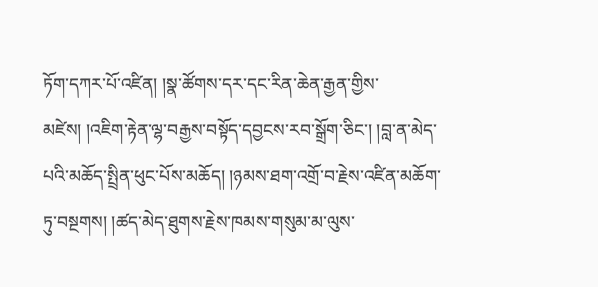ཏོག་དཀར་པོ་འཛིན། །སྣ་ཚོགས་དར་དང་རིན་ཆེན་རྒྱན་གྱིས་མཛེས། །འཇིག་རྟེན་ལྷ་བརྒྱས་བསྟོད་དབྱངས་རབ་སྒྲོག་ཅིང་། །བླ་ན་མེད་པའི་མཆོད་སྤྲིན་ཕུང་པོས་མཆོད། །ཉམས་ཐག་འགྲོ་བ་རྗེས་འཛིན་མཆོག་ཏུ་བསྔགས། །ཚད་མེད་ཐུགས་རྗེས་ཁམས་གསུམ་མ་ལུས་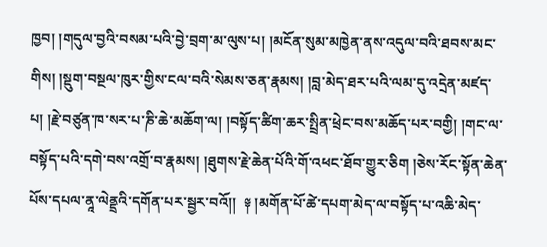ཁྱབ། །གདུལ་བྱའི་བསམ་པའི་བྱེ་བྲག་མ་ལུས་པ། །མངོན་སུམ་མཁྱེན་ནས་འདུལ་བའི་ཐབས་མང་གིས། །སྡུག་བསྔལ་ཁུར་གྱིས་ངལ་བའི་སེམས་ཅན་རྣམས། །བླ་མེད་ཐར་པའི་ལམ་དུ་འདྲེན་མཛད་པ། །རྗེ་བཙུན་ཁ་སར་པ་ཎི་ཆེ་མཆོག་ལ། །བསྟོད་ཚིག་ཆར་སྤྲིན་ཕྲེང་བས་མཆོད་པར་བགྱི། །གང་ལ་བསྟོད་པའི་དགེ་བས་འགྲོ་བ་རྣམས། །ཐུགས་རྗེ་ཆེན་པོའི་གོ་འཕང་ཐོབ་གྱུར་ཅིག །ཅེས་རོང་སྟོན་ཆེན་པོས་དཔལ་ནཱ་ལེནྡྲའི་དགོན་པར་སྦྱར་བའོ།།  ༈ །མགོན་པོ་ཚེ་དཔག་མེད་ལ་བསྟོད་པ་འཆི་མེད་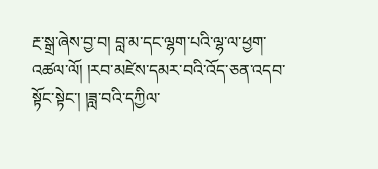རྔ་སྒྲ་ཞེས་བྱ་བ། བླ་མ་དང་ལྷག་པའི་ལྷ་ལ་ཕྱག་འཚལ་ལོ། །རབ་མཛེས་དམར་བའི་འོད་ཅན་འདབ་སྟོང་སྟེང་། །ཟླ་བའི་དཀྱིལ་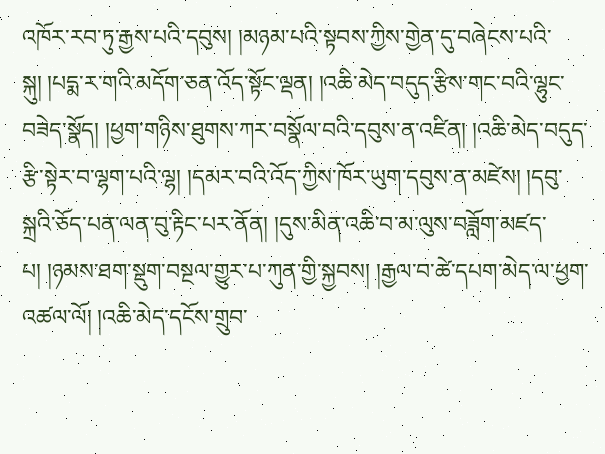འཁོར་རབ་ཏུ་རྒྱས་པའི་དབུས། །མཉམ་པའི་སྟབས་ཀྱིས་གྱེན་དུ་བཞེངས་པའི་སྐུ། །པདྨ་ར་གའི་མདོག་ཅན་འོད་སྟོང་ལྡན། །འཆི་མེད་བདུད་རྩིས་གང་བའི་ལྷུང་བཟེད་སྣོད། །ཕྱག་གཉིས་ཐུགས་ཀར་བསྣོལ་བའི་དབུས་ན་འཛིན། །འཆི་མེད་བདུད་རྩི་སྟེར་བ་ལྷག་པའི་ལྷ། །དམར་བའི་འོད་ཀྱིས་ཁོར་ཡུག་དབུས་ན་མཛེས། །དབུ་སྐྲའི་ཅོད་པན་ལན་བུ་རྟིང་པར་ནོན། །དུས་མིན་འཆི་བ་མ་ལུས་བཟློག་མཛད་པ། །ཉམས་ཐག་སྡུག་བསྔལ་གྱུར་པ་ཀུན་གྱི་སྐྱབས། །རྒྱལ་བ་ཚེ་དཔག་མེད་ལ་ཕྱག་འཚལ་ལོ། །འཆི་མེད་དངོས་གྲུབ་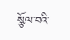སྩོལ་བའི་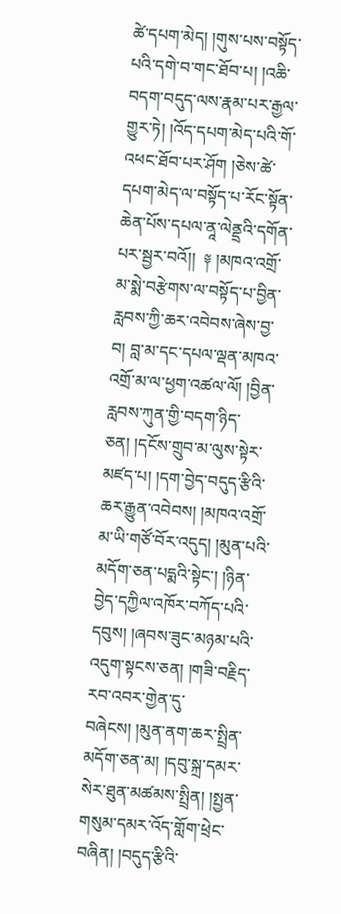ཚེ་དཔག་མེད། །གུས་པས་བསྟོད་པའི་དགེ་བ་གང་ཐོབ་པ། །འཆི་བདག་བདུད་ལས་རྣམ་པར་རྒྱལ་གྱུར་ཏེ། །འོད་དཔག་མེད་པའི་གོ་འཕང་ཐོབ་པར་ཤོག །ཅེས་ཚེ་དཔག་མེད་ལ་བསྟོད་པ་རོང་སྟོན་ཆེན་པོས་དཔལ་ནཱ་ལེནྡྲའི་དགོན་པར་སྦྱར་བའོ།།  ༈ །མཁའ་འགྲོ་མ་སྨེ་བརྩེགས་ལ་བསྟོད་པ་བྱིན་རླབས་ཀྱི་ཆར་འབེབས་ཞེས་བྱ་བ། བླ་མ་དང་དཔལ་ལྡན་མཁའ་འགྲོ་མ་ལ་ཕྱག་འཚལ་ལོ། །བྱིན་རླབས་ཀུན་གྱི་བདག་ཉིད་ཅན། །དངོས་གྲུབ་མ་ལུས་སྟེར་མཛད་པ། །དག་བྱེད་བདུད་རྩིའི་ཆར་རྒྱུན་འབེབས། །མཁའ་འགྲོ་མ་ཡི་གཙོ་བོར་འདུད། །མུན་པའི་མདོག་ཅན་པདྨའི་སྟེང་། །ཉིན་བྱེད་དཀྱིལ་འཁོར་བཀོད་པའི་དབུས། །ཞབས་ཟུང་མཉམ་པའི་འདུག་སྟངས་ཅན། །གཟི་བརྗིད་རབ་འབར་གྱེན་དུ་བཞེངས། །མུན་ནག་ཆར་སྤྲིན་མདོག་ཅན་མ། །དབུ་སྐྲ་དམར་སེར་ཐུན་མཚམས་སྤྲིན། །སྤྱན་གསུམ་དམར་འོད་གློག་ཕྲེང་བཞིན། །བདུད་རྩིའི་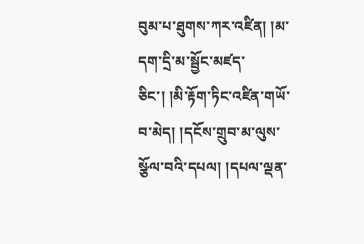བུམ་པ་ཐུགས་ཀར་འཛིན། །མ་དག་དྲི་མ་སྦྱོང་མཛད་ཅིང་། །མི་རྟོག་ཏིང་འཛིན་གཡོ་བ་མེད། །དངོས་གྲུབ་མ་ལུས་སྩོལ་བའི་དཔལ། །དཔལ་ལྡན་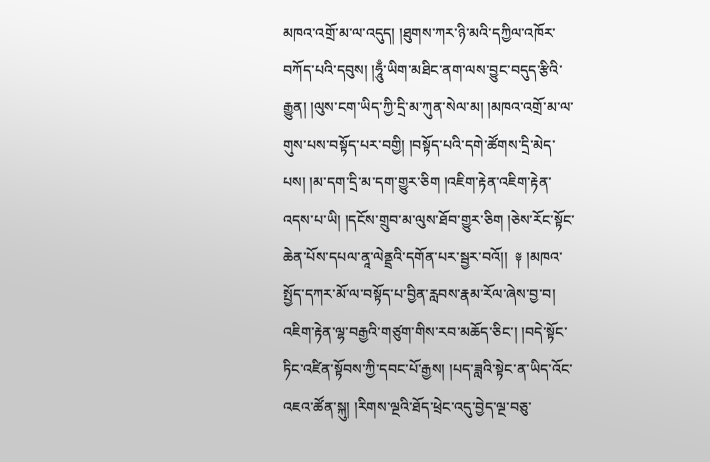མཁའ་འགྲོ་མ་ལ་འདུད། །ཐུགས་ཀར་ཉི་མའི་དཀྱིལ་འཁོར་བཀོད་པའི་དབུས། །ཧཱུྃ་ཡིག་མཐིང་ནག་ལས་བྱུང་བདུད་རྩིའི་རྒྱུན། །ལུས་ངག་ཡིད་ཀྱི་དྲི་མ་ཀུན་སེལ་མ། །མཁའ་འགྲོ་མ་ལ་གུས་པས་བསྟོད་པར་བགྱི། །བསྟོད་པའི་དགེ་ཚོགས་དྲི་མེད་པས། །མ་དག་དྲི་མ་དག་གྱུར་ཅིག །འཇིག་རྟེན་འཇིག་རྟེན་འདས་པ་ཡི། །དངོས་གྲུབ་མ་ལུས་ཐོབ་གྱུར་ཅིག །ཅེས་རོང་སྟོང་ཆེན་པོས་དཔལ་ནཱ་ལེནྡྲའི་དགོན་པར་སྦྱར་བའོ།།  ༈ །མཁའ་སྤྱོད་དཀར་མོ་ལ་བསྟོད་པ་བྱིན་རླབས་རྣམ་རོལ་ཞེས་བྱ་བ། འཇིག་རྟེན་ལྷ་བརྒྱའི་གཙུག་གིས་རབ་མཆོད་ཅིང་། །བདེ་སྟོང་ཏིང་འཛིན་སྟོབས་ཀྱི་དབང་པོ་རྒྱས། །པད་ཟླའི་སྟེང་ན་ཡིད་འོང་འཇའ་ཚོན་སྐུ། །རིགས་ལྔའི་ཐོད་ཕྲེང་འདུ་བྱེད་ལྔ་བཅུ་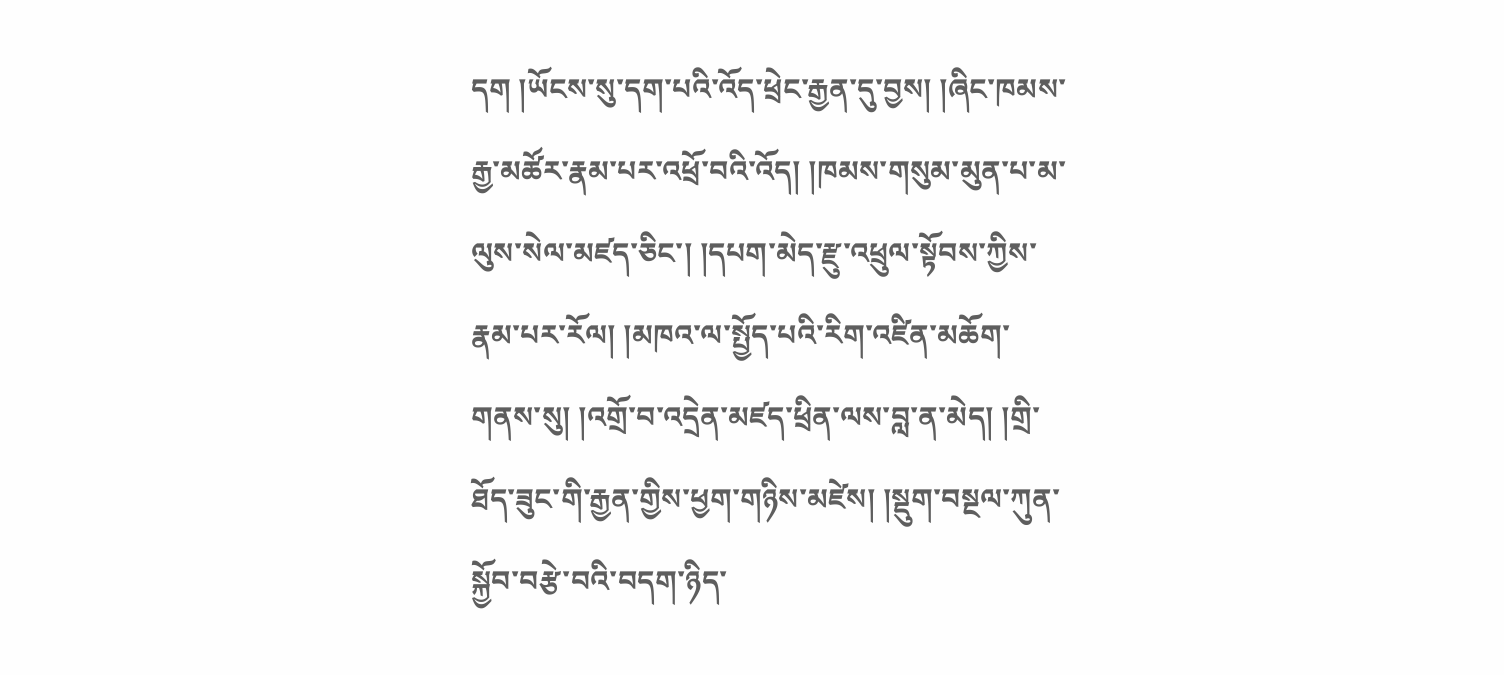དག །ཡོངས་སུ་དག་པའི་འོད་ཕྲེང་རྒྱན་དུ་བྱས། །ཞིང་ཁམས་རྒྱ་མཚོར་རྣམ་པར་འཕྲོ་བའི་འོད། །ཁམས་གསུམ་མུན་པ་མ་ལུས་སེལ་མཛད་ཅིང་། །དཔག་མེད་རྫུ་འཕྲུལ་སྟོབས་ཀྱིས་རྣམ་པར་རོལ། །མཁའ་ལ་སྤྱོད་པའི་རིག་འཛིན་མཆོག་གནས་སུ། །འགྲོ་བ་འདྲེན་མཛད་ཕྲིན་ལས་བླ་ན་མེད། །གྲི་ཐོད་ཟུང་གི་རྒྱན་གྱིས་ཕྱག་གཉིས་མཛེས། །སྡུག་བསྔལ་ཀུན་སྐྱོབ་བརྩེ་བའི་བདག་ཉིད་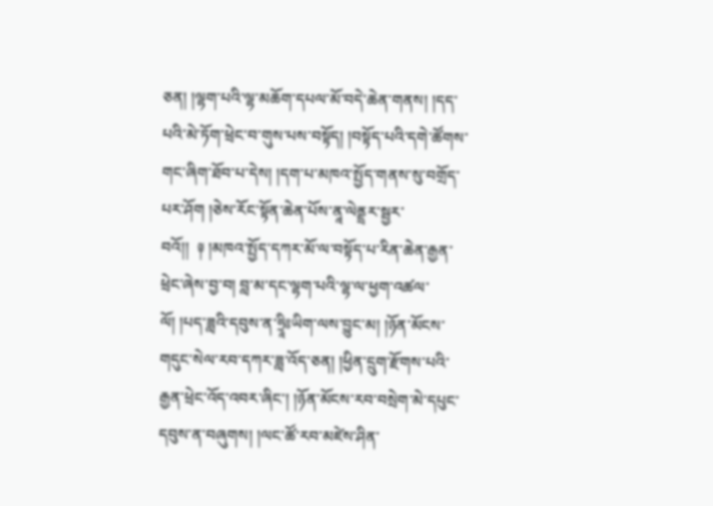ཅན། །ལྷག་པའི་ལྷ་མཆོག་དཔལ་མོ་བདེ་ཆེན་གནས། །དད་པའི་མེ་ཏོག་ཕྲེང་བ་གུས་པས་བསྟོད། །བསྟོད་པའི་དགེ་ཚོགས་གང་ཞིག་ཐོབ་པ་དེས། །དག་པ་མཁའ་སྤྱོད་གནས་སུ་བགྲོད་པར་ཤོག །ཅེས་རོང་སྟོན་ཆེན་པོས་ནཱ་ལེནྡྲར་སྦྱར་བའོ།།  ༈ །མཁའ་སྤྱོད་དཀར་མོ་ལ་བསྟོད་པ་རིན་ཆེན་རྒྱན་ཕྲེང་ཞེས་བྱ་བ། བླ་མ་དང་ལྷག་པའི་ལྷ་ལ་ཕྱག་འཚལ་ལོ། །པད་ཟླའི་དབུས་ན་ཧྲཱིཿཡིག་ལས་བྱུང་མ། །ཉོན་མོངས་གདུང་སེལ་རབ་དཀར་ཟླ་འོད་ཅན། །ཕྱིན་དྲུག་རྫོགས་པའི་རྒྱན་ཕྲེང་འོད་འབར་ཞིང་། །ཉོན་མོངས་རབ་བསྲེག་མེ་དཔུང་དབུས་ན་བཞུགས། །ལང་ཚོ་རབ་མཛེས་ཤིན་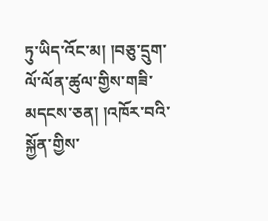ཏུ་ཡིད་འོང་མ། །བཅུ་དྲུག་ལོ་ལོན་ཚུལ་གྱིས་གཟི་མདངས་ཅན། །འཁོར་བའི་སྐྱོན་གྱིས་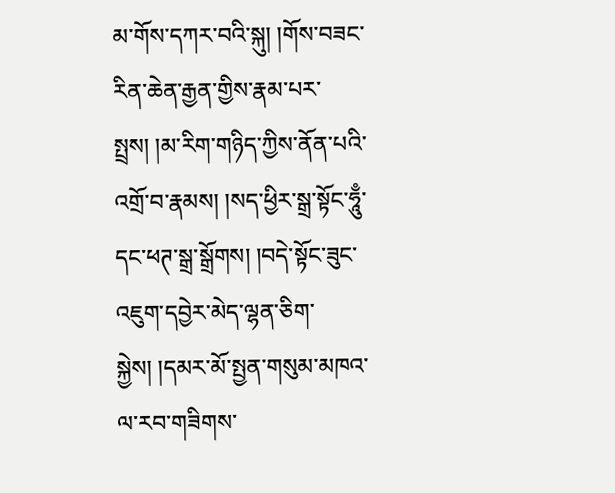མ་གོས་དཀར་བའི་སྐུ། །གོས་བཟང་རིན་ཆེན་རྒྱན་གྱིས་རྣམ་པར་སྤྲས། །མ་རིག་གཉིད་ཀྱིས་ནོན་པའི་འགྲོ་བ་རྣམས། །སད་ཕྱིར་སྒྲ་སྟོང་ཧཱུྃ་དང་ཕཊ་སྒྲ་སྒྲོགས། །བདེ་སྟོང་ཟུང་འཇུག་དབྱེར་མེད་ལྷན་ཅིག་སྐྱེས། །དམར་མོ་སྤྱན་གསུམ་མཁའ་ལ་རབ་གཟིགས་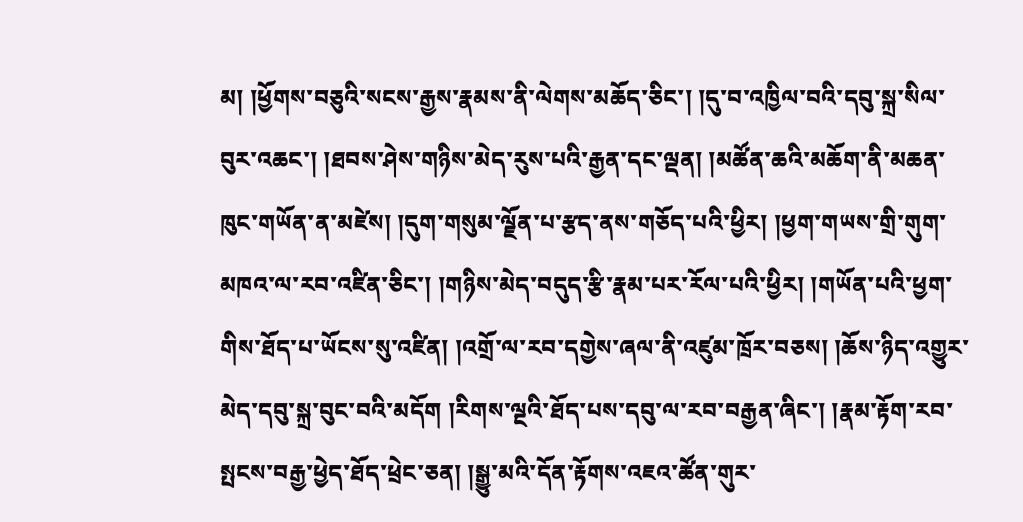མ། །ཕྱོགས་བཅུའི་སངས་རྒྱས་རྣམས་ནི་ལེགས་མཆོད་ཅིང་། །དུ་བ་འཁྱིལ་བའི་དབུ་སྐྲ་སིལ་བུར་འཆང་། །ཐབས་ཤེས་གཉིས་མེད་རུས་པའི་རྒྱན་དང་ལྡན། །མཚོན་ཆའི་མཆོག་ནི་མཆན་ཁུང་གཡོན་ན་མཛེས། །དུག་གསུམ་ལྗོན་པ་རྩད་ནས་གཅོད་པའི་ཕྱིར། །ཕྱག་གཡས་གྲི་གུག་མཁའ་ལ་རབ་འཛིན་ཅིང་། །གཉིས་མེད་བདུད་རྩི་རྣམ་པར་རོལ་པའི་ཕྱིར། །གཡོན་པའི་ཕྱག་གིས་ཐོད་པ་ཡོངས་སུ་འཛིན། །འགྲོ་ལ་རབ་དགྱེས་ཞལ་ནི་འཛུམ་ཁྲོར་བཅས། །ཆོས་ཉིད་འགྱུར་མེད་དབུ་སྐྲ་བུང་བའི་མདོག །རིགས་ལྔའི་ཐོད་པས་དབུ་ལ་རབ་བརྒྱན་ཞིང་། །རྣམ་རྟོག་རབ་སྤངས་བརྒྱ་ཕྱེད་ཐོད་ཕྲེང་ཅན། །སྒྱུ་མའི་དོན་རྟོགས་འཇའ་ཚོན་གུར་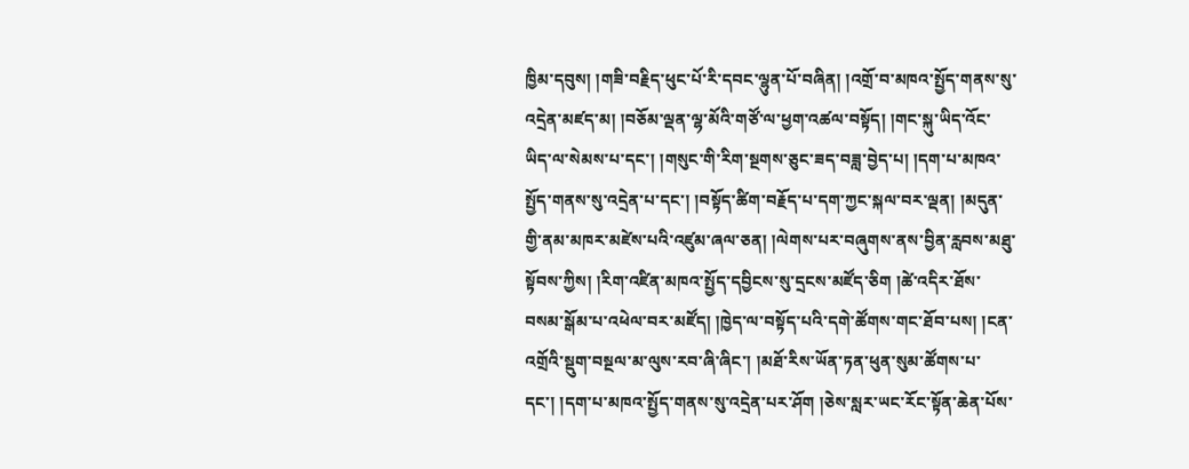ཁྱིམ་དབུས། །གཟི་བརྗིད་ཕུང་པོ་རི་དབང་ལྷུན་པོ་བཞིན། །འགྲོ་བ་མཁའ་སྤྱོད་གནས་སུ་འདྲེན་མཛད་མ། །བཅོམ་ལྡན་ལྷ་མོའི་གཙོ་ལ་ཕྱག་འཚལ་བསྟོད། །གང་སྐུ་ཡིད་འོང་ཡིད་ལ་སེམས་པ་དང་། །གསུང་གི་རིག་སྔགས་ཅུང་ཟད་བཟླ་བྱེད་པ། །དག་པ་མཁའ་སྤྱོད་གནས་སུ་འདྲེན་པ་དང་། །བསྟོད་ཚིག་བརྗོད་པ་དག་ཀྱང་སྐལ་བར་ལྡན། །མདུན་གྱི་ནམ་མཁར་མཛེས་པའི་འཛུམ་ཞལ་ཅན། །ལེགས་པར་བཞུགས་ནས་བྱིན་རླབས་མཐུ་སྟོབས་ཀྱིས། །རིག་འཛིན་མཁའ་སྤྱོད་དབྱིངས་སུ་དྲངས་མཛོད་ཅིག །ཚེ་འདིར་ཐོས་བསམ་སྒོམ་པ་འཕེལ་བར་མཛོད། །ཁྱེད་ལ་བསྟོད་པའི་དགེ་ཚོགས་གང་ཐོབ་པས། །ངན་འགྲོའི་སྡུག་བསྔལ་མ་ལུས་རབ་ཞི་ཞིང་། །མཐོ་རིས་ཡོན་ཏན་ཕུན་སུམ་ཚོགས་པ་དང་། །དག་པ་མཁའ་སྤྱོད་གནས་སུ་འདྲེན་པར་ཤོག །ཅེས་སླར་ཡང་རོང་སྟོན་ཆེན་པོས་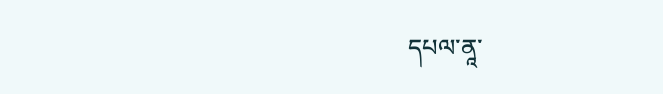དཔལ་ནཱ་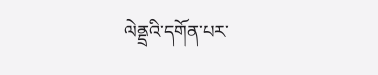ལེནྡྲའི་དགོན་པར་